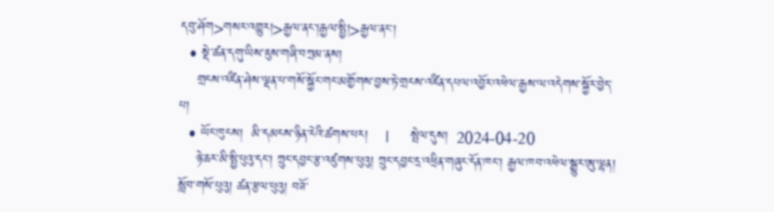དབུ་ཤོག>གསར་འགྱུར།>རྒྱལ་ནང་།རྒྱལ་སྤྱི།>རྒྱལ་ནང་།
  • སྡེ་ཚན་དགུ་ཡིས་ཇུས་གཞི་བཀྲམ་ནས།
    གྲངས་འཛིན་ཤེས་ལྡན་པ་གསོ་སྐྱོང་གང་མགྱོགས་བྱས་ཏེ་གྲངས་འཛིན་དཔལ་འབྱོར་འཕེལ་རྒྱས་ལ་འདེགས་སྐྱོར་བྱེད་པ།
  • ཡོང་ཁུངས།  མི་དམངས་ཉིན་རེའི་ཚགས་པར།    |     སྤེལ་དུས།  2024-04-20
    ཉེ་ཆར་མི་སྤྱི་པུའུ་དང་། ཀྲུང་དབྱང་རྩ་འཛུགས་པུའུ། ཀྲུང་དབྱང་དྲ་འཕྲིན་གཞུང་དོན་ཁང་། རྒྱལ་ཁབ་འཕེལ་སྒྱུར་ཨུ་ལྷན། སློབ་གསོ་པུའུ། ཚན་རྩལ་པུའུ། བཟོ་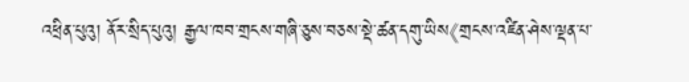འཕྲིན་པུའུ། ནོར་སྲིད་པུའུ། རྒྱལ་ཁབ་གྲངས་གཞི་ཅུས་བཅས་སྡེ་ཚན་དགུ་ཡིས《གྲངས་འཛིན་ཤེས་ལྡན་པ་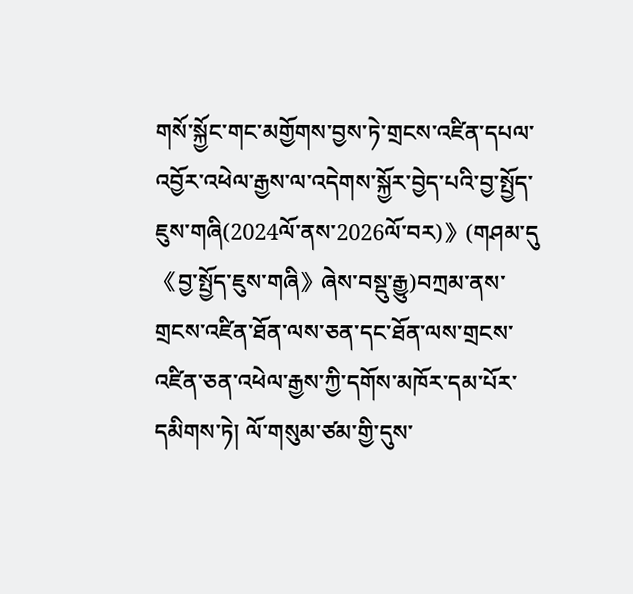གསོ་སྐྱོང་གང་མགྱོགས་བྱས་ཏེ་གྲངས་འཛིན་དཔལ་འབྱོར་འཕེལ་རྒྱས་ལ་འདེགས་སྐྱོར་བྱེད་པའི་བྱ་སྤྱོད་ཇུས་གཞི(2024ལོ་ནས་2026ལོ་བར)》(གཤམ་དུ《བྱ་སྤྱོད་ཇུས་གཞི》ཞེས་བསྡུ་རྒྱུ)བཀྲམ་ནས་གྲངས་འཛིན་ཐོན་ལས་ཅན་དང་ཐོན་ལས་གྲངས་འཛིན་ཅན་འཕེལ་རྒྱས་ཀྱི་དགོས་མཁོར་དམ་པོར་དམིགས་ཏེ། ལོ་གསུམ་ཙམ་གྱི་དུས་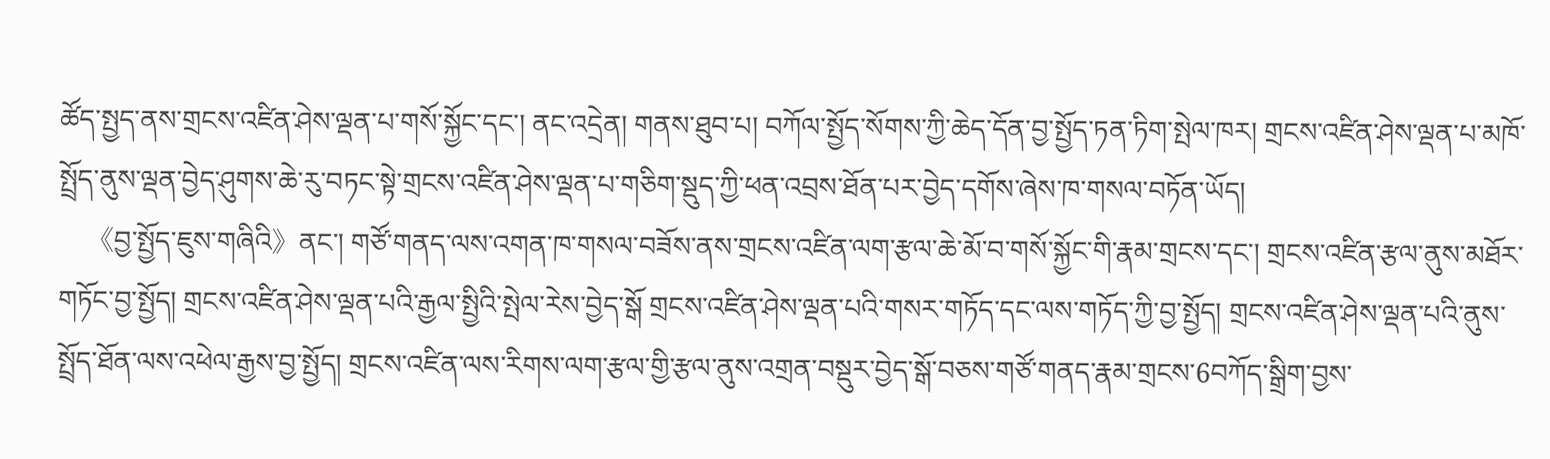ཚོད་སྤྱད་ནས་གྲངས་འཛིན་ཤེས་ལྡན་པ་གསོ་སྐྱོང་དང་། ནང་འདྲེན། གནས་ཐུབ་པ། བཀོལ་སྤྱོད་སོགས་ཀྱི་ཆེད་དོན་བྱ་སྤྱོད་ཏན་ཏིག་སྤེལ་ཁར། གྲངས་འཛིན་ཤེས་ལྡན་པ་མཁོ་སྤྲོད་ནུས་ལྡན་བྱེད་ཤུགས་ཆེ་རུ་བཏང་སྟེ་གྲངས་འཛིན་ཤེས་ལྡན་པ་གཅིག་སྡུད་ཀྱི་ཕན་འབྲས་ཐོན་པར་བྱེད་དགོས་ཞེས་ཁ་གསལ་བཏོན་ཡོད།
    《བྱ་སྤྱོད་ཇུས་གཞིའི》ནང་། གཙོ་གནད་ལས་འགན་ཁ་གསལ་བཟོས་ནས་གྲངས་འཛིན་ལག་རྩལ་ཆེ་མོ་བ་གསོ་སྐྱོང་གི་རྣམ་གྲངས་དང་། གྲངས་འཛིན་རྩལ་ནུས་མཐོར་གཏོང་བྱ་སྤྱོད། གྲངས་འཛིན་ཤེས་ལྡན་པའི་རྒྱལ་སྤྱིའི་སྤེལ་རེས་བྱེད་སྒོ གྲངས་འཛིན་ཤེས་ལྡན་པའི་གསར་གཏོད་དང་ལས་གཏོད་ཀྱི་བྱ་སྤྱོད། གྲངས་འཛིན་ཤེས་ལྡན་པའི་ནུས་སྤྲོད་ཐོན་ལས་འཕེལ་རྒྱས་བྱ་སྤྱོད། གྲངས་འཛིན་ལས་རིགས་ལག་རྩལ་གྱི་རྩལ་ནུས་འགྲན་བསྡུར་བྱེད་སྒོ་བཅས་གཙོ་གནད་རྣམ་གྲངས་6བཀོད་སྒྲིག་བྱས་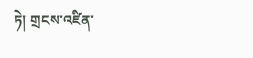ཏེ། གྲངས་འཛིན་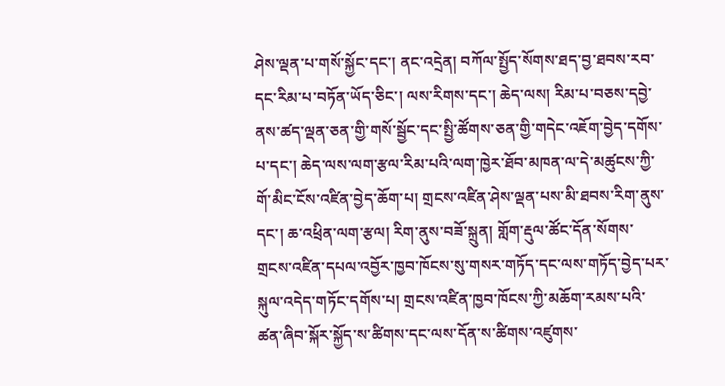ཤེས་ལྡན་པ་གསོ་སྐྱོང་དང་། ནང་འདྲེན། བཀོལ་སྤྱོད་སོགས་ཐད་བྱ་ཐབས་རབ་དང་རིམ་པ་བཏོན་ཡོད་ཅིང་། ལས་རིགས་དང་། ཆེད་ལས། རིམ་པ་བཅས་དབྱེ་ནས་ཚད་ལྡན་ཅན་གྱི་གསོ་སྦྱོང་དང་སྤྱི་ཚོགས་ཅན་གྱི་གདེང་འཇོག་བྱེད་དགོས་པ་དང་། ཆེད་ལས་ལག་རྩལ་རིམ་པའི་ལག་ཁྱེར་ཐོབ་མཁན་ལ་དེ་མཚུངས་ཀྱི་གོ་མིང་ངོས་འཛིན་བྱེད་ཆོག་པ། གྲངས་འཛིན་ཤེས་ལྡན་པས་མི་ཐབས་རིག་ནུས་དང་། ཆ་འཕྲིན་ལག་རྩལ། རིག་ནུས་བཟོ་སྐྲུན། གློག་རྡུལ་ཚོང་དོན་སོགས་གྲངས་འཛིན་དཔལ་འབྱོར་ཁྱབ་ཁོངས་སུ་གསར་གཏོད་དང་ལས་གཏོད་བྱེད་པར་སྐུལ་འདེད་གཏོང་དགོས་པ། གྲངས་འཛིན་ཁྱབ་ཁོངས་ཀྱི་མཆོག་རམས་པའི་ཚན་ཞིབ་སྐོར་སྐྱོད་ས་ཚིགས་དང་ལས་དོན་ས་ཚིགས་འཛུགས་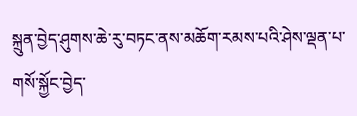སྐྲུན་བྱེད་ཤུགས་ཆེ་རུ་བཏང་ནས་མཆོག་རམས་པའི་ཤེས་ལྡན་པ་གསོ་སྐྱོང་བྱེད་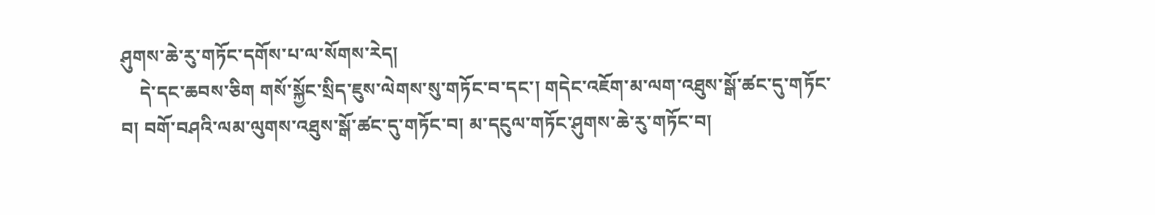ཤུགས་ཆེ་རུ་གཏོང་དགོས་པ་ལ་སོགས་རེད།
    དེ་དང་ཆབས་ཅིག གསོ་སྐྱོང་སྲིད་ཇུས་ལེགས་སུ་གཏོང་བ་དང་། གདེང་འཇོག་མ་ལག་འཐུས་སྒོ་ཚང་དུ་གཏོང་བ། བགོ་བཤའི་ལམ་ལུགས་འཐུས་སྒོ་ཚང་དུ་གཏོང་བ། མ་དངུལ་གཏོང་ཤུགས་ཆེ་རུ་གཏོང་བ།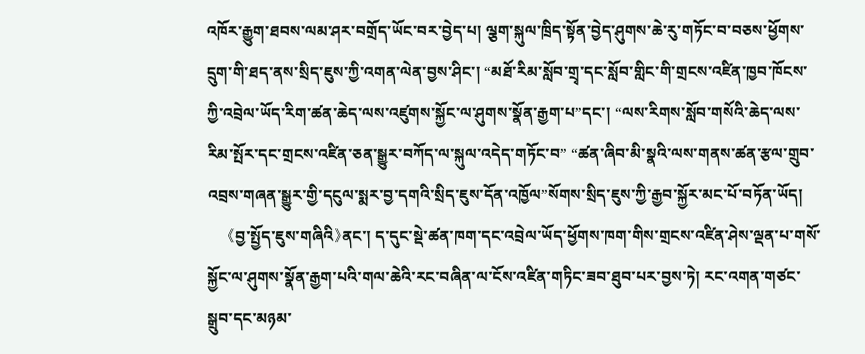འཁོར་རྒྱུག་ཐབས་ལམ་ཤར་བགྲོད་ཡོང་བར་བྱེད་པ། ལྕག་སྐུལ་ཁྲིད་སྟོན་བྱེད་ཤུགས་ཆེ་རུ་གཏོང་བ་བཅས་ཕྱོགས་དྲུག་གི་ཐད་ནས་སྲིད་ཇུས་ཀྱི་འགན་ལེན་བྱས་ཤིང་། “མཐོ་རིམ་སློབ་གྲྭ་དང་སློབ་གླིང་གི་གྲངས་འཛིན་ཁྱབ་ཁོངས་ཀྱི་འབྲེལ་ཡོད་རིག་ཚན་ཆེད་ལས་འཛུགས་སྐྱོང་ལ་ཤུགས་སྣོན་རྒྱག་པ”དང་། “ལས་རིགས་སློབ་གསོའི་ཆེད་ལས་རིམ་སྤོར་དང་གྲངས་འཛིན་ཅན་སྒྱུར་བཀོད་ལ་སྐུལ་འདེད་གཏོང་བ” “ཚན་ཞིབ་མི་སྣའི་ལས་གནས་ཚན་རྩལ་གྲུབ་འབྲས་གཞན་སྒྱུར་གྱི་དངུལ་སྨར་བྱ་དགའི་སྲིད་ཇུས་དོན་འཁྱོལ”སོགས་སྲིད་ཇུས་ཀྱི་རྒྱབ་སྐྱོར་མང་པོ་བཏོན་ཡོད།
    《བྱ་སྤྱོད་ཇུས་གཞིའི》ནང་། ད་དུང་སྡེ་ཚན་ཁག་དང་འབྲེལ་ཡོད་ཕྱོགས་ཁག་གིས་གྲངས་འཛིན་ཤེས་ལྡན་པ་གསོ་སྐྱོང་ལ་ཤུགས་སྣོན་རྒྱག་པའི་གལ་ཆེའི་རང་བཞིན་ལ་ངོས་འཛིན་གཏིང་ཟབ་ཐུབ་པར་བྱས་ཏེ། རང་འགན་གཙང་སྒྲུབ་དང་མཉམ་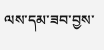ལས་དམ་ཟབ་བྱས་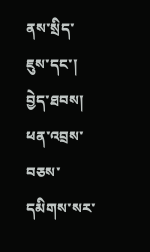ནས་སྲིད་ཇུས་དང་། བྱེད་ཐབས། ཕན་འབྲས་བཅས་དམིགས་སར་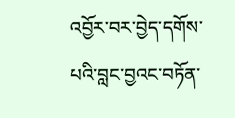འབྱོར་བར་བྱེད་དགོས་པའི་བླང་བྱའང་བཏོན་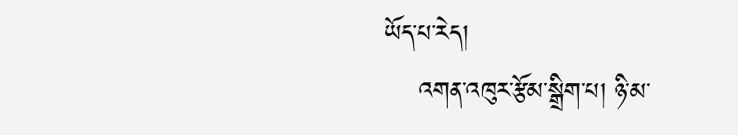ཡོད་པ་རེད།
    འགན་འཁུར་རྩོམ་སྒྲིག་པ། ཉི་མ་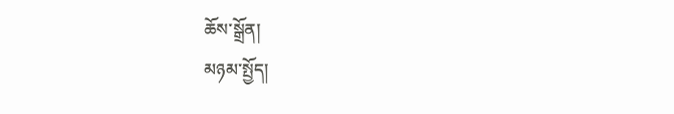ཆོས་སྒྲོན།
མཉམ་སྤྱོད།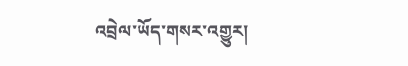འབྲེལ་ཡོད་གསར་འགྱུར།